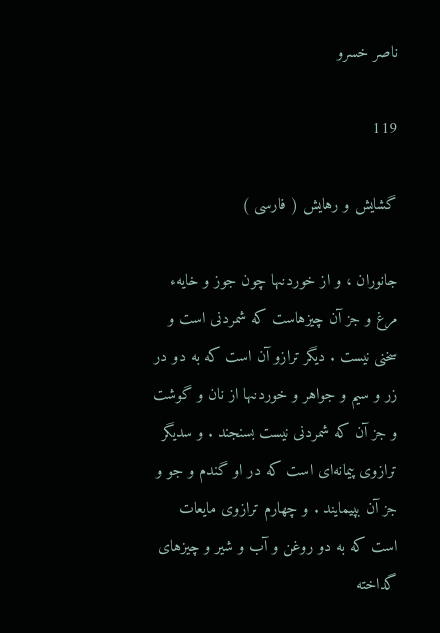ناصر خسرو

119

گشايش و رهايش ( فارسى )

جانوران ، و از خوردنىها چون جوز و خايهء مرغ و جز آن چيزهاست كه شمردنى است و سخنى نيست . ديگر ترازو آن است كه به دو در زر و سيم و جواهر و خوردنىها از نان و گوشت و جز آن كه شمردنى نيست بسنجند . و سديگر ترازوى پيمانه‌اى است كه در او گندم و جو و جز آن بپيمايند . و چهارم ترازوى مايعات است كه به دو روغن و آب و شير و چيزهاى گداخته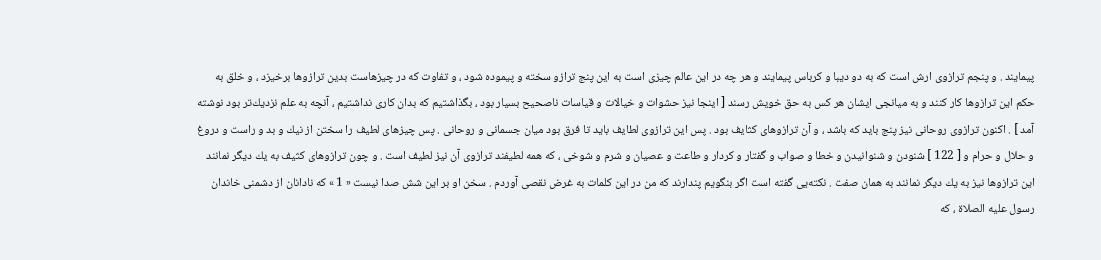پيمايند . و پنجم ترازوى ارش است كه به دو ديبا و كرباس پيمايند و هر چه در اين عالم چيزى است به اين پنج ترازو سخته و پيموده شود ، و تفاوت كه در چيزهاست بدين ترازوها برخيزد ، و خلق به حكم اين ترازوها كار كنند و به ميانجى ايشان هر كس به حق خويش رسند [ اينجا نيز حشوات و خيالات و قياسات ناصحيح بسيار بود ، بگذاشتيم كه بدان كارى نداشتيم ، آنچه به علم نزديك‌تر بود نوشته آمد ] . اكنون ترازوى روحانى نيز پنج بايد كه باشد ، و آن ترازوهاى كثايف بود . پس اين ترازوى لطايف بايد تا فرق بود ميان جسمانى و روحانى . پس چيزهاى لطيف را سختن از نيك و بد و راست و دروغ و حلال و حرام و [ 122 ] شنودن و شنوانيدن و خطا و صواب و گفتار و كردار و طاعت و عصيان و شرم و شوخى ، كه همه لطيفند ترازوى آن نيز لطيف است . و چون ترازوهاى كثيف به يك ديگر نمانند اين ترازوها نيز به يك ديگر نمانند به همان صفت . نكته‌يى گفته است اگر بنگويم پندارند كه من در اين كلمات به غرض نقصى آوردم . سخن او بر اين شش صدا نيست « 1 » كه نادانان از دشمنى خاندان رسول عليه الصلاة ، كه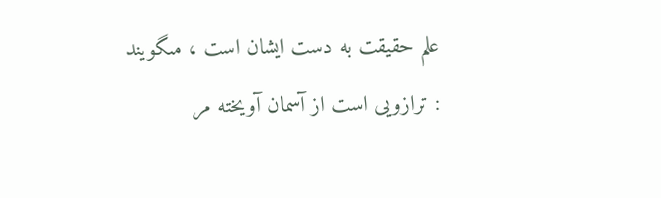علم حقيقت به دست ايشان است ، مىگويند : ترازويى است از آسمان آويخته مر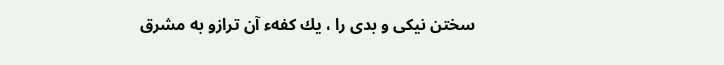سختن نيكى و بدى را ، يك كفهء آن ترازو به مشرق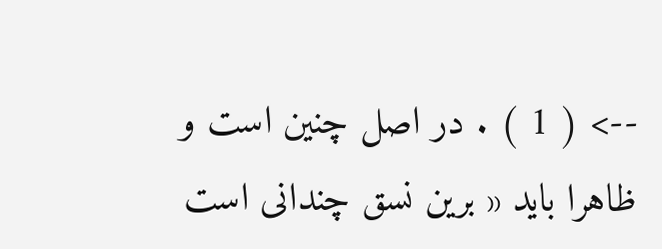--> ( 1 ) . در اصل چنين است و ظاهرا بايد « برين نسق چندانى است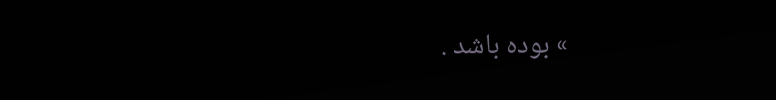» بوده باشد .